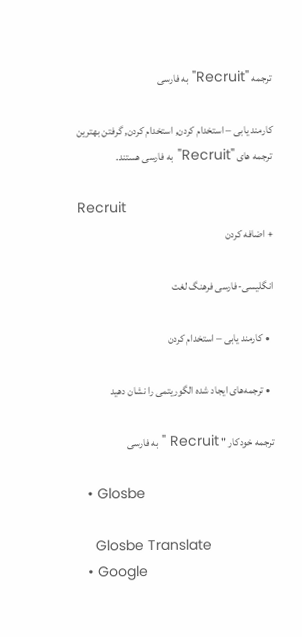ترجمه "Recruit" به فارسی

کارمند یابی – استخدام کردن, استخدام کردن, گرفتن بهترین ترجمه های "Recruit" به فارسی هستند.

Recruit
+ اضافه کردن

انگلیسی-فارسی فرهنگ لغت

  • کارمند یابی – استخدام کردن

  • ترجمه‌های ایجاد شده الگوریتمی را نشان دهید

ترجمه خودکار " Recruit " به فارسی

  • Glosbe

    Glosbe Translate
  • Google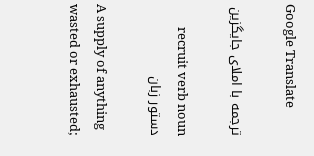Google Translate

ترجمه با املای جایگزین

recruit verb noun دستور زبان

A supply of anything wasted or exhausted;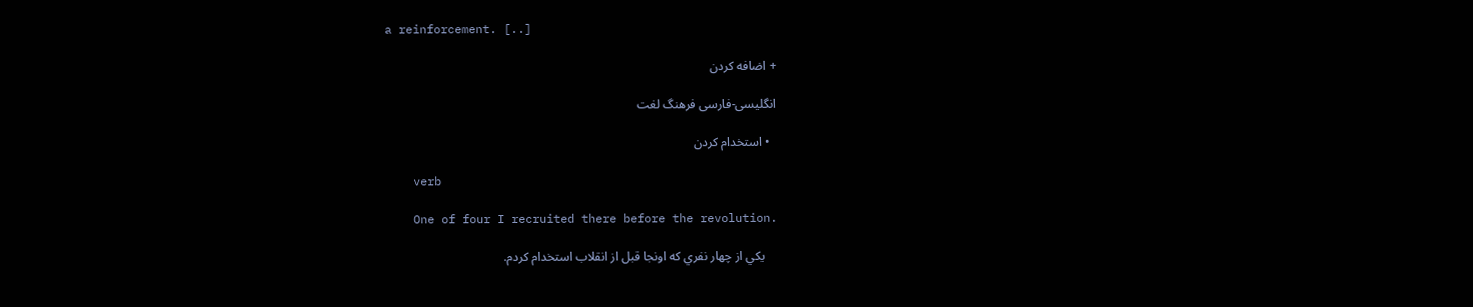a reinforcement. [..]

+ اضافه کردن

انگلیسی-فارسی فرهنگ لغت

  • استخدام کردن

    verb

    One of four I recruited there before the revolution.

    يکي از چهار نفري که اونجا قبل از انقلاب استخدام کردم.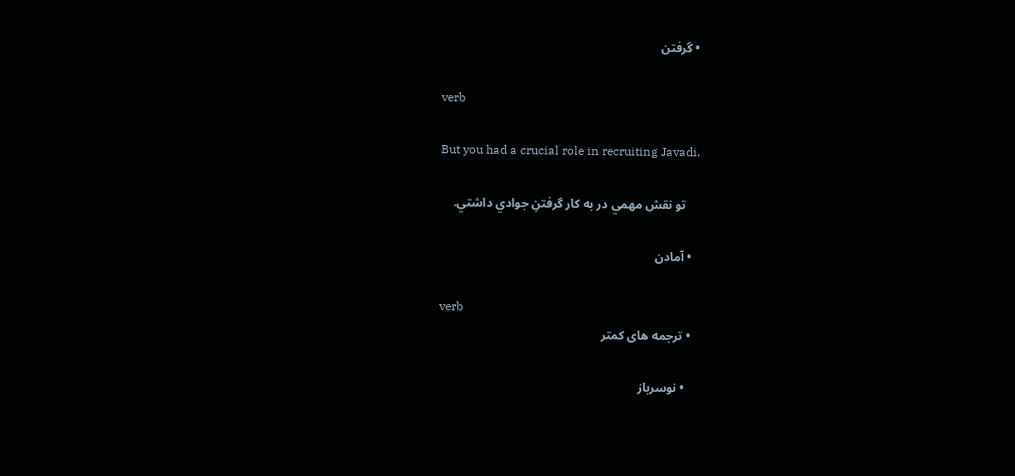• گرفتن

    verb

    But you had a crucial role in recruiting Javadi.

    تو نقش مهمي در به کار گرفتنِ جوادي داشتي.

  • آمادن

    verb
  • ترجمه های کمتر

    • نوسرباز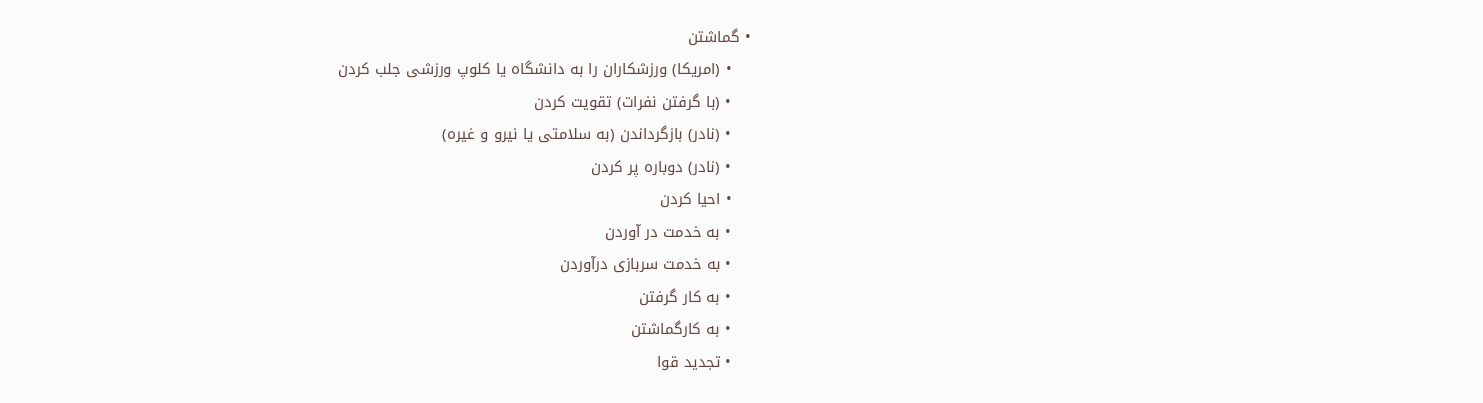• گماشتن
    • (امریکا) ورزشکاران را به دانشگاه یا کلوپ ورزشی جلب کردن
    • (با گرفتن نفرات) تقویت کردن
    • (نادر) بازگرداندن (به سلامتی یا نیرو و غیره)
    • (نادر) دوباره پر کردن
    • احیا کردن
    • به خدمت در آوردن
    • به خدمت سربازی درآوردن
    • به کار گرفتن
    • به کارگماشتن
    • تجدید قوا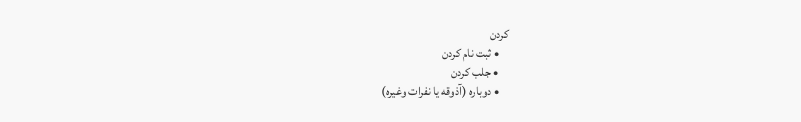کردن
    • ثبت نام کردن
    • جلب کردن
    • دوباره (آذوقه یا نفرات وغیره)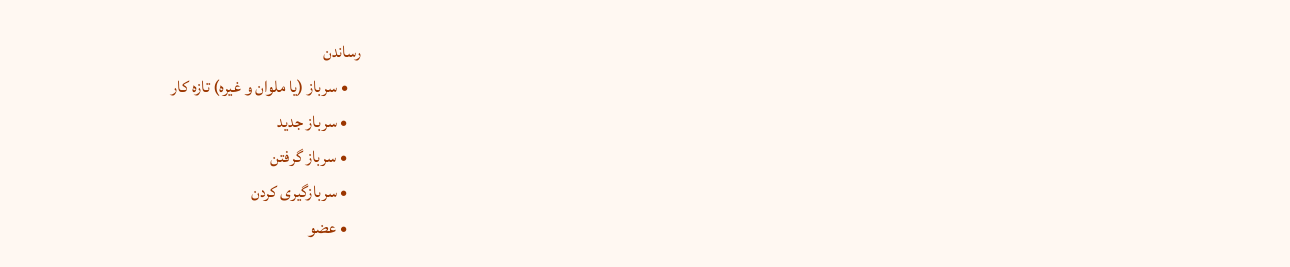رساندن
    • سرباز (یا ملوان و غیره) تازه کار
    • سرباز جدید
    • سرباز گرفتن
    • سربازگیری کردن
    • عضو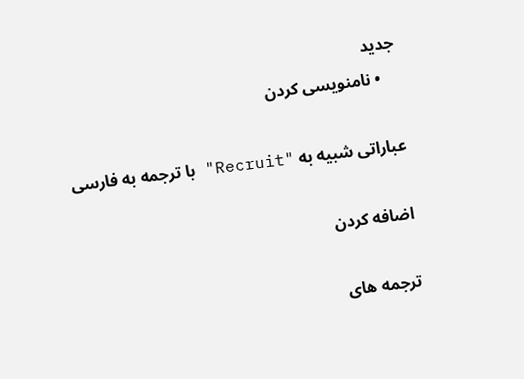جدید
    • نامنویسی کردن

عباراتی شبیه به "Recruit" با ترجمه به فارسی

اضافه کردن

ترجمه های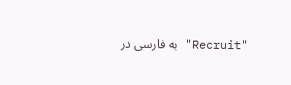"Recruit" به فارسی در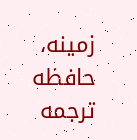زمینه، حافظه ترجمه